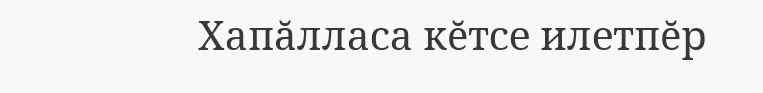Хапăлласа кĕтсе илетпĕр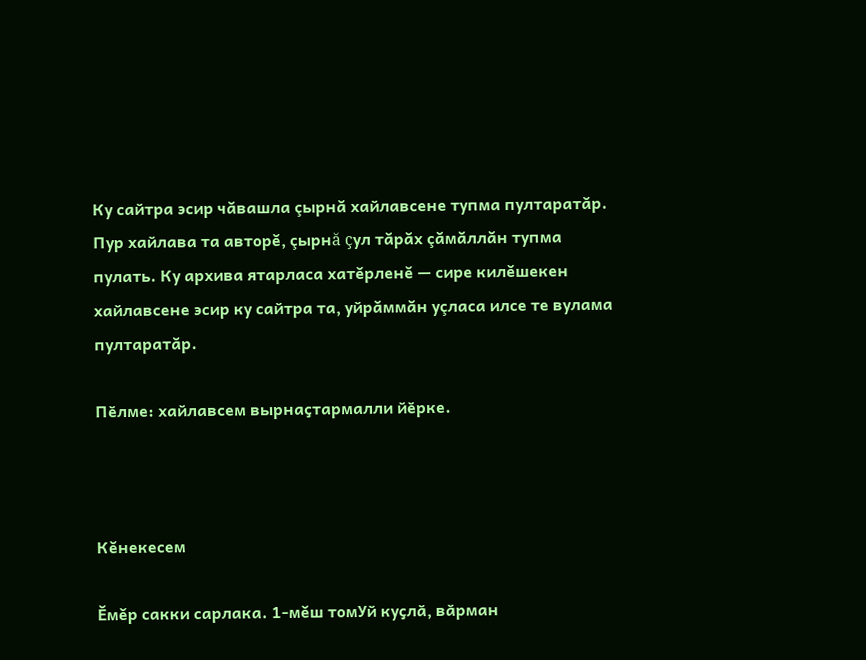Ку сайтра эсир чăвашла çырнă хайлавсене тупма пултаратăр. Пур хайлава та авторĕ, çырнă çул тăрăх çăмăллăн тупма пулать. Ку архива ятарласа хатĕрленĕ — сире килĕшекен хайлавсене эсир ку сайтра та, уйрăммăн уçласа илсе те вулама пултаратăр.

Пӗлме: хайлавсем вырнаҫтармалли йӗрке.



Кĕнекесем

Ĕмĕр сакки сарлака. 1-мĕш томУй куҫлӑ, вӑрман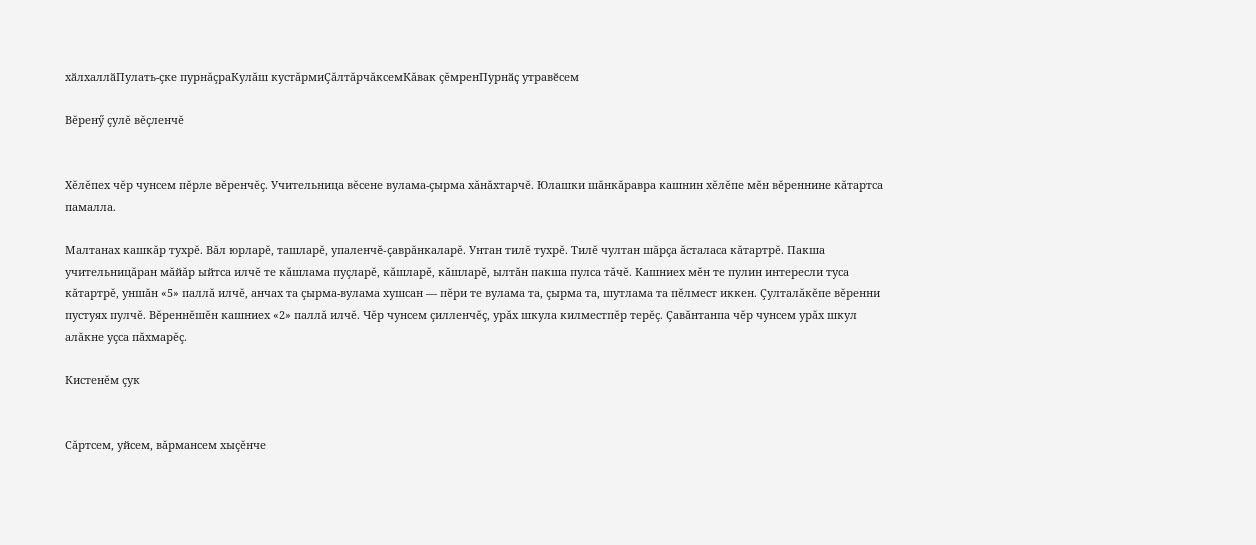хӑлхаллӑПулать-çке пурнăçраКулăш кустăрмиÇăлтăрчăксемКăвак çĕмренПурнӑҫ утравӗсем

Вĕренӳ çулĕ вĕçленчĕ


Хĕлĕпех чĕр чунсем пĕрле вĕренчĕç. Учительница вĕсене вулама-çырма хăнăхтарчĕ. Юлашки шăнкăравра кашнин хĕлĕпе мĕн вĕреннине кăтартса памалла.

Малтанах кашкăр тухрĕ. Вăл юрларĕ, ташларĕ, упаленчĕ-çаврăнкаларĕ. Унтан тилĕ тухрĕ. Тилĕ чултан шăрçа ăсталаса кăтартрĕ. Пакша учительницăран мăйăр ыйтса илчĕ те кăшлама пуçларĕ, кăшларĕ, кăшларĕ, ылтăн пакша пулса тăчĕ. Кашниех мĕн те пулин интересли туса кăтартрĕ, уншăн «5» паллă илчĕ, анчах та çырма-вулама хушсан — пĕри те вулама та, çырма та, шутлама та пĕлмест иккен. Çулталăкĕпе вĕренни пустуях пулчĕ. Вĕреннĕшĕн кашниех «2» паллă илчĕ. Чĕр чунсем çилленчĕç, урăх шкула килместпĕр терĕç. Çавăнтанпа чĕр чунсем урăх шкул алăкне уçса пăхмарĕç.

Кистенĕм çук


Сăртсем, уйсем, вăрмансем хыçĕнче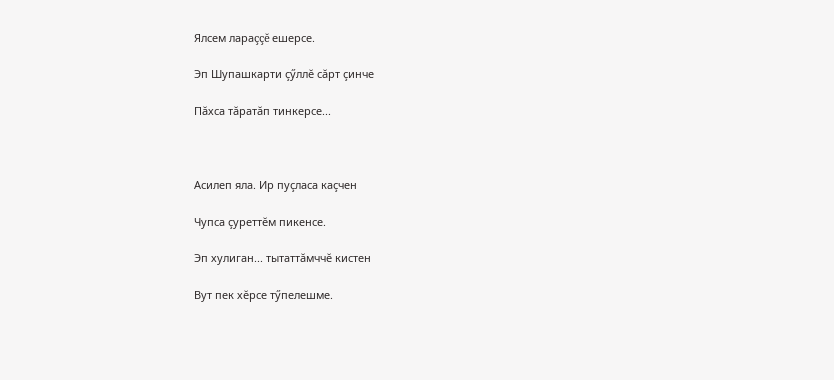Ялсем лараççĕ ешерсе.

Эп Шупашкарти çӳллĕ сăрт çинче

Пăхса тăратăп тинкерсе...



Асилеп яла. Ир пуçласа каçчен

Чупса çуреттĕм пикенсе.

Эп хулиган... тытаттăмччĕ кистен

Вут пек хĕрсе тӳпелешме.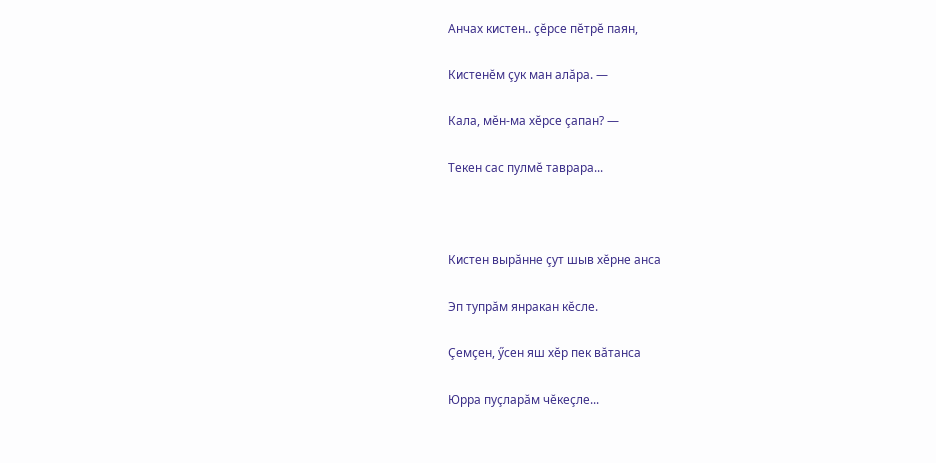Анчах кистен.. çĕрсе пĕтрĕ паян,

Кистенĕм çук ман алăра. —

Кала, мĕн-ма хĕрсе çапан? —

Текен сас пулмĕ таврара...



Кистен вырăнне çут шыв хĕрне анса

Эп тупрăм янракан кĕсле.

Çемçен, ӳсен яш хĕр пек вăтанса

Юрра пуçларăм чĕкеçле...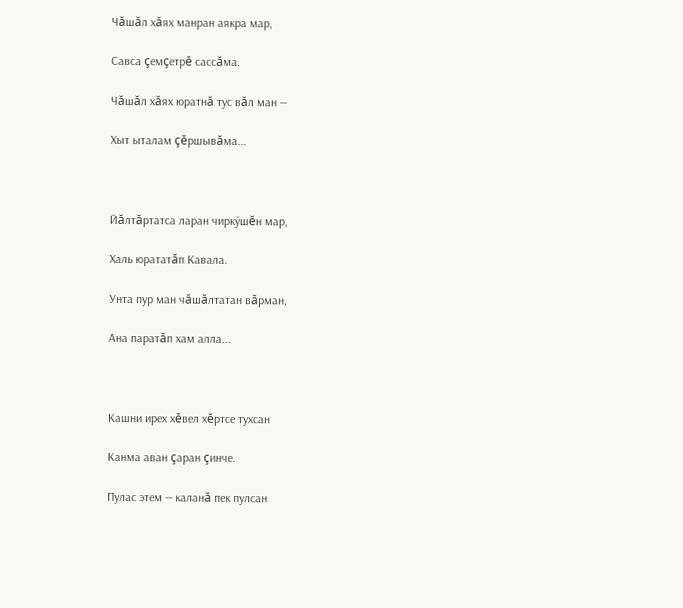Чăшăл хăях манран аякра мар,

Савса çемçетрĕ сассăма.

Чăшăл хăях юратнă тус вăл ман —

Хыт ыталам çĕршывăма...



Йăлтăртатса ларан чиркӳшĕн мар,

Халь юрататăп Кавала.

Унта пур ман чăшăлтатан вăрман,

Ана паратăп хам алла...



Кашни ирех хĕвел хĕртсе тухсан

Канма аван çаран çинче.

Пулас этем — каланă пек пулсан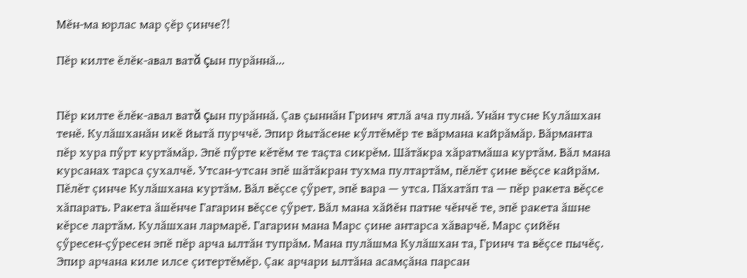Мĕн-ма юрлас мар çĕр çинче?!

Пĕр килте ĕлĕк-авал ватă çын пурăннă...


Пĕр килте ĕлĕк-авал ватă çын пурăннă. Çав çыннăн Гринч ятлă ача пулнă. Унăн тусне Кулăшхан тенĕ. Кулăшханăн икĕ йытă пурччĕ. Эпир йытăсене кӳлтĕмĕр те вăрмана кайрăмăр. Вăрманта пĕр хура пӳрт куртăмăр. Эпĕ пӳрте кĕтĕм те таçта сикрĕм. Шăтăкра хăратмăша куртăм. Вăл мана курсанах тарса çухалчĕ. Утсан-утсан эпĕ шăтăкран тухма пултартăм, пĕлĕт çине вĕçсе кайрăм. Пĕлĕт çинче Кулăшхана куртăм. Вăл вĕçсе çӳрет, эпĕ вара — утса. Пăхатăп та — пĕр ракета вĕçсе хăпарать. Ракета ăшĕнче Гагарин вĕçсе çӳрет. Вăл мана хăйĕн патне чĕнчĕ те, эпĕ ракета ăшне кĕрсе лартăм. Кулăшхан лармарĕ. Гагарин мана Марс çине антарса хăварчĕ. Марс çийĕн çӳресен-çӳресен эпĕ пĕр арча ылтăн тупрăм. Мана пулăшма Кулăшхан та, Гринч та вĕçсе пычĕç. Эпир арчана киле илсе çитертĕмĕр. Çак арчари ылтăна асамçăна парсан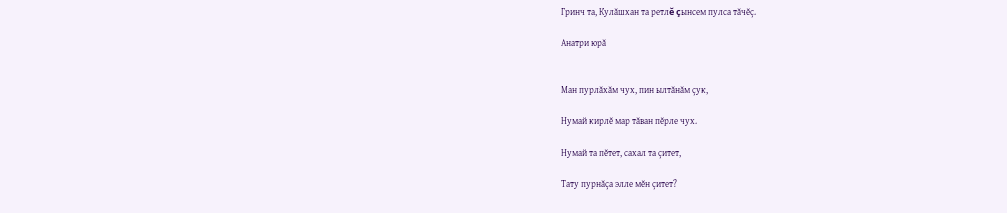Гринч та, Кулăшхан та ретлĕ çынсем пулса тăчĕç.

Анатри юрă


Ман пурлăхăм чух, пин ылтăнăм çук,

Нумай кирлĕ мар тăван пĕрле чух.

Нумай та пĕтет, сахал та çитет,

Тату пурнăçа элле мĕн çитет?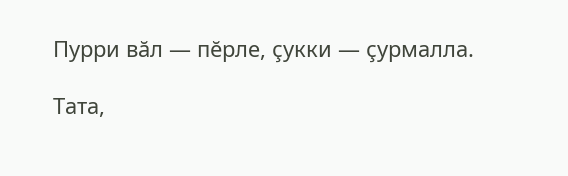Пурри вăл — пĕрле, çукки — çурмалла.

Тата,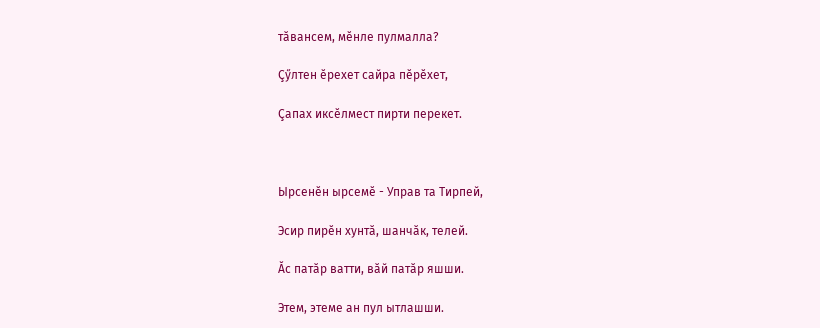тăвансем, мĕнле пулмалла?

Çӳлтен ĕрехет сайра пĕрĕхет,

Çапах иксĕлмест пирти перекет.



Ырсенĕн ырсемĕ - Управ та Тирпей,

Эсир пирĕн хунтă, шанчăк, телей.

Ăс патăр ватти, вăй патăр яшши.

Этем, этеме ан пул ытлашши.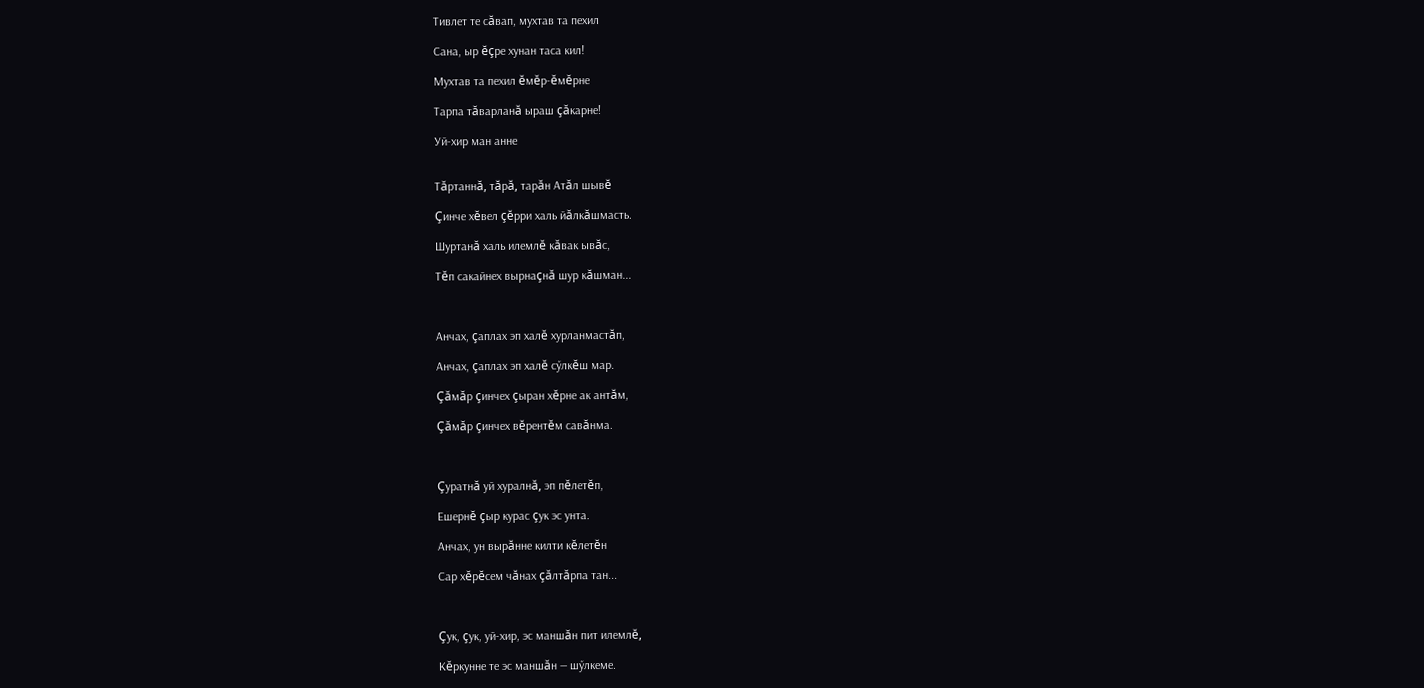Тивлет те сăвап, мухтав та пехил

Сана, ыр ĕçре хунан таса кил!

Мухтав та пехил ĕмĕр-ĕмĕрне

Тарпа тăварланă ыраш çăкарне!

Уй-хир ман анне


Тăртаннă, тăрă, тарăн Атăл шывĕ

Çинче хĕвел çĕрри халь йăлкăшмасть.

Шуртанă халь илемлĕ кăвак ывăс,

Тĕп сакайнех вырнаçнă шур кăшман...



Анчах, çаплах эп халĕ хурланмастăп,

Анчах, çаплах эп халĕ сӳлкĕш мар.

Çăмăр çинчех çыран хĕрне ак антăм,

Çăмăр çинчех вĕрентĕм савăнма.



Çуратнă уй хуралнă, эп пĕлетĕп,

Ешернĕ çыр курас çук эс унта.

Анчах, ун вырăнне килти кĕлетĕн

Сар хĕрĕсем чăнах çăлтăрпа тан...



Çук, çук, уй-хир, эс маншăн пит илемлĕ,

Кĕркунне те эс маншăн — шӳлкеме.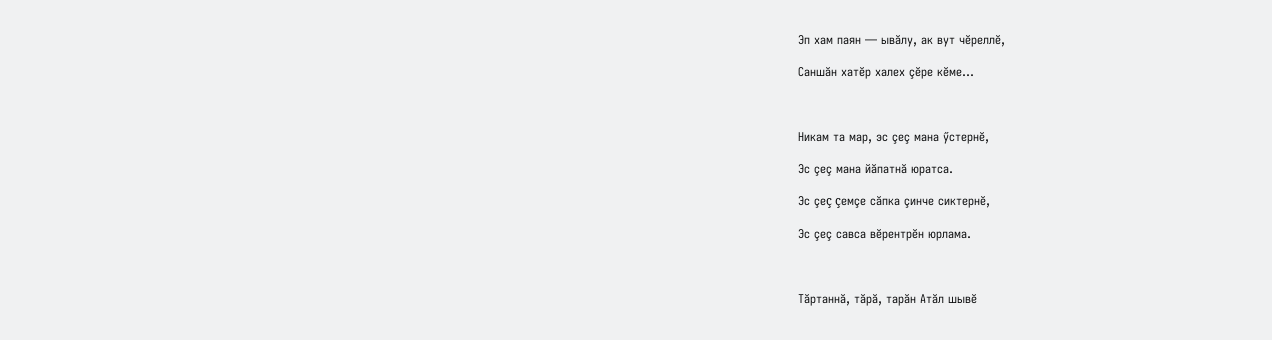Эп хам паян — ывăлу, ак вут чĕреллĕ,

Саншăн хатĕр халех çĕре кĕме...



Никам та мар, эс çеç мана ӳстернĕ,

Эс çеç мана йăпатнă юратса.

Эс çеç çемçе сăпка çинче сиктернĕ,

Эс çеç савса вĕрентрĕн юрлама.



Тăртаннă, тăрă, тарăн Атăл шывĕ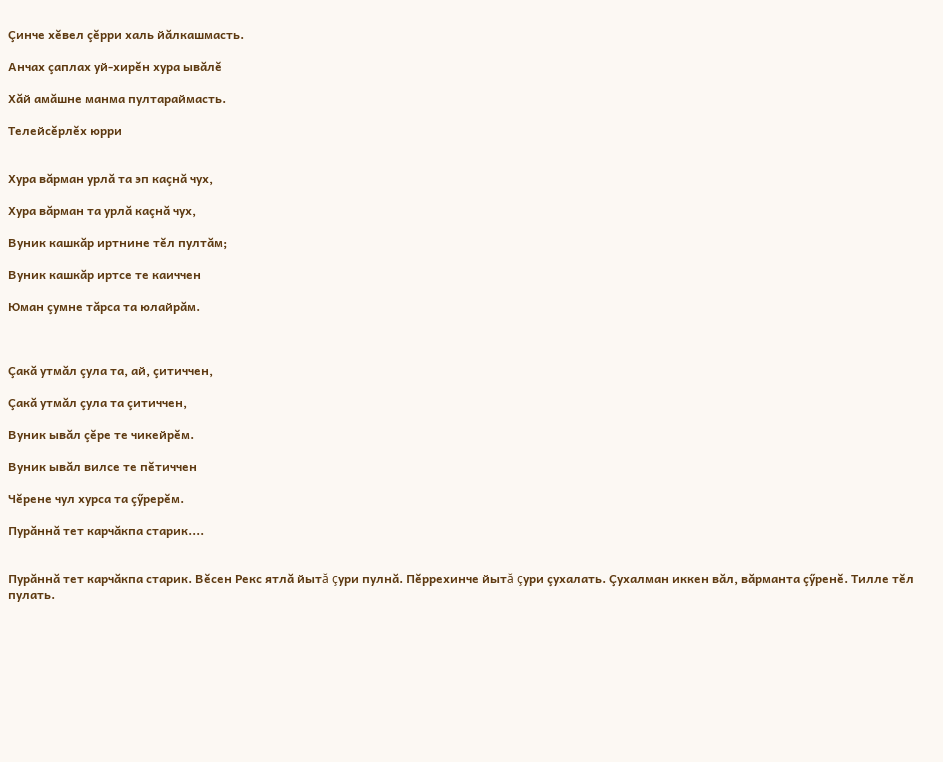Çинче хĕвел çĕрри халь йăлкашмасть.

Анчах çаплах уй-хирĕн хура ывăлĕ

Хăй амăшне манма пултараймасть.

Телейсĕрлĕх юрри


Хура вăрман урлă та эп каçнă чух,

Хура вăрман та урлă каçнă чух,

Вуник кашкăр иртнине тĕл пултăм;

Вуник кашкăр иртсе те каиччен

Юман çумне тăрса та юлайрăм.



Çакă утмăл çула та, ай, çитиччен,

Çакă утмăл çула та çитиччен,

Вуник ывăл çĕре те чикейрĕм.

Вуник ывăл вилсе те пĕтиччен

Чĕрене чул хурса та çӳрерĕм.

Пурăннă тет карчăкпа старик....


Пурăннă тет карчăкпа старик. Вĕсен Рекс ятлă йытă çури пулнă. Пĕррехинче йытă çури çухалать. Çухалман иккен вăл, вăрманта çӳренĕ. Тилле тĕл пулать.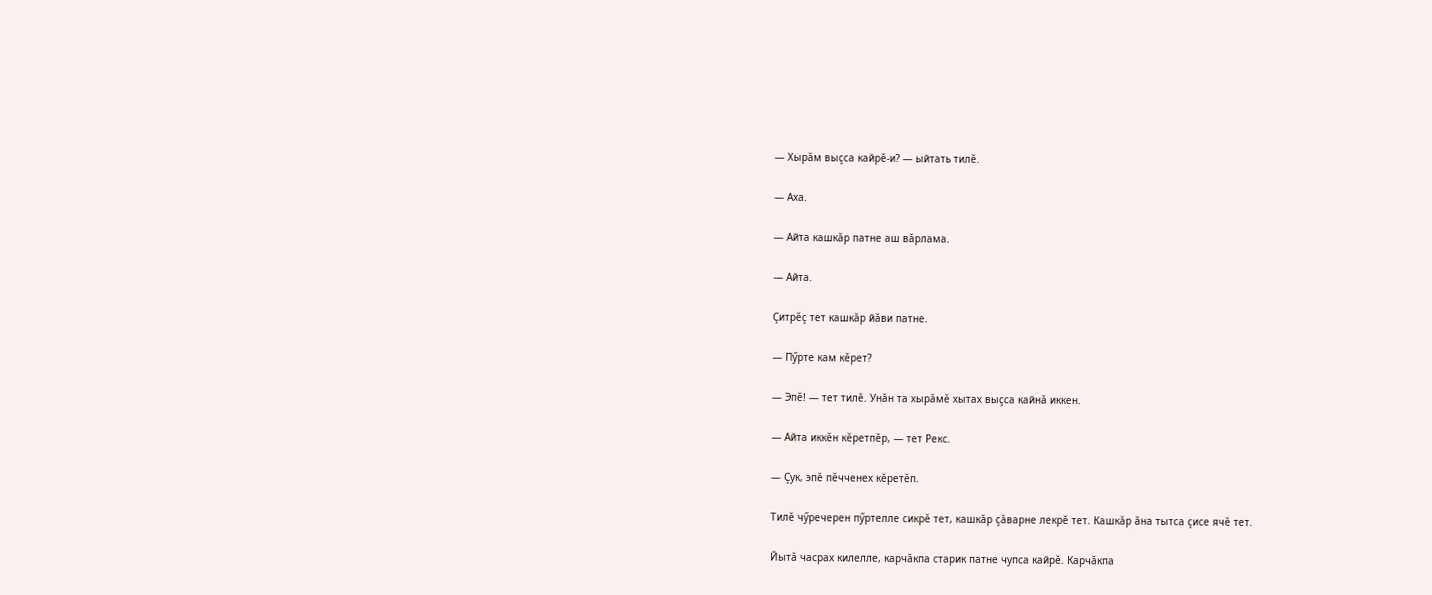— Хырăм выçса кайрĕ-и? — ыйтать тилĕ.

— Аха.

— Айта кашкăр патне аш вăрлама.

— Айта.

Çитрĕç тет кашкăр йăви патне.

— Пӳрте кам кĕрет?

— Эпĕ! — тет тилĕ. Унăн та хырăмĕ хытах выçса кайнă иккен.

— Айта иккĕн кĕретпĕр, — тет Рекс.

— Çук, эпĕ пĕчченех кĕретĕп.

Тилĕ чӳречерен пӳртелле сикрĕ тет, кашкăр çăварне лекрĕ тет. Кашкăр ăна тытса çисе ячĕ тет.

Йытă часрах килелле, карчăкпа старик патне чупса кайрĕ. Карчăкпа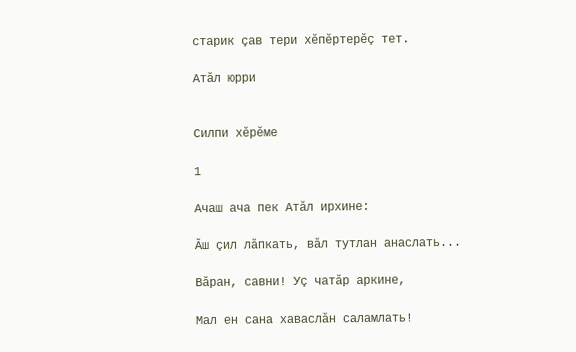старик çав тери хĕпĕртерĕç тет.

Атăл юрри


Силпи хĕрĕме

1

Ачаш ача пек Атăл ирхине:

Ăш çил лăпкать, вăл тутлан анаслать...

Вăран, савни! Уç чатăр аркине,

Мал ен сана хаваслăн саламлать!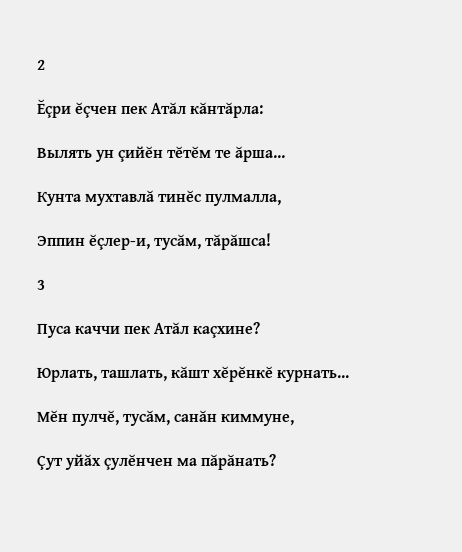2

Ĕçри ĕçчен пек Атăл кăнтăрла:

Вылять ун çийĕн тĕтĕм те ăрша...

Кунта мухтавлă тинĕс пулмалла,

Эппин ĕçлер-и, тусăм, тăрăшса!

3

Пуса каччи пек Атăл каçхине?

Юрлать, ташлать, кăшт хĕрĕнкĕ курнать...

Мĕн пулчĕ, тусăм, санăн киммуне,

Çут уйăх çулĕнчен ма пăрăнать?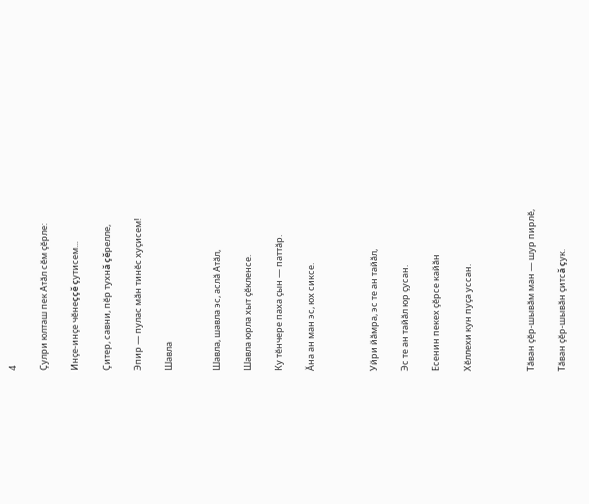4

Çулри юлташ пек Атăл сĕм çĕрле:

Инçе-инçе чĕнеççĕ çутисем...

Çитер, савни, пĕр тухнă çĕрелле,

Эпир — пулас мăн тинĕс хуçисем!

Шавла


Шавла, шавла эс, аслă Атăл,

Шавла юрла хыт çĕкленсе.

Ку тĕнчере паха çын — паттăр.

Ăна ан ман эс, юх сиксе.



Уйри йăмра, эс те ан тайăл,

Эс те ан тайăл юр çусан.

Есенин пекех çĕрсе кайăн

Хĕллехи кун пуçа уссан.



Тăван çĕр-шывăм ман — шур пирлĕ,

Тăван çĕр-шывăн çитсă çук.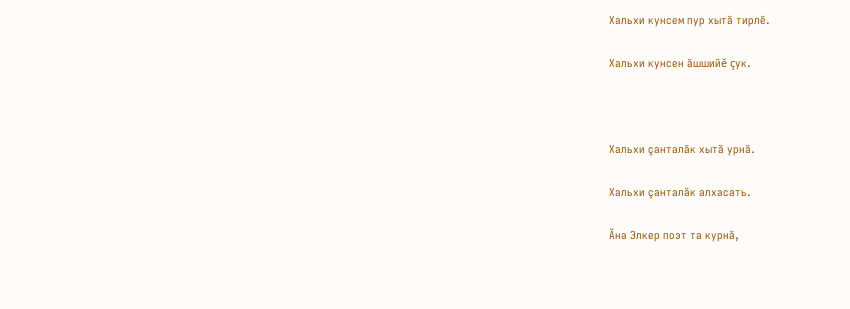Хальхи кунсем пур хытă тирлĕ.

Хальхи кунсен ăшшийĕ çук.



Хальхи çанталăк хытă урнă.

Хальхи çанталăк алхасать.

Ăна Элкер поэт та курнă,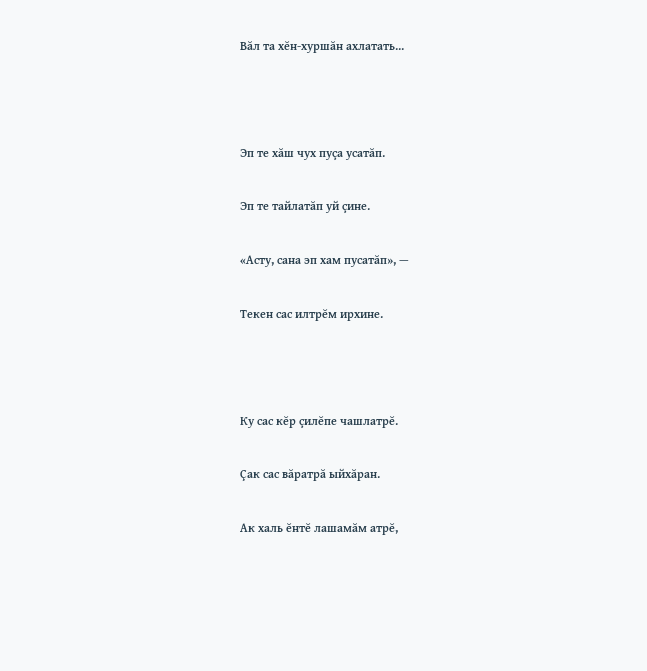Вăл та хĕн-хуршăн ахлатать...



Эп те хăш чух пуçа усатăп.

Эп те тайлатăп уй çине.

«Асту, сана эп хам пусатăп», —

Текен сас илтрĕм ирхине.



Ку сас кĕр çилĕпе чашлатрĕ.

Çак сас вăратрă ыйхăран.

Ак халь ĕнтĕ лашамăм атрĕ,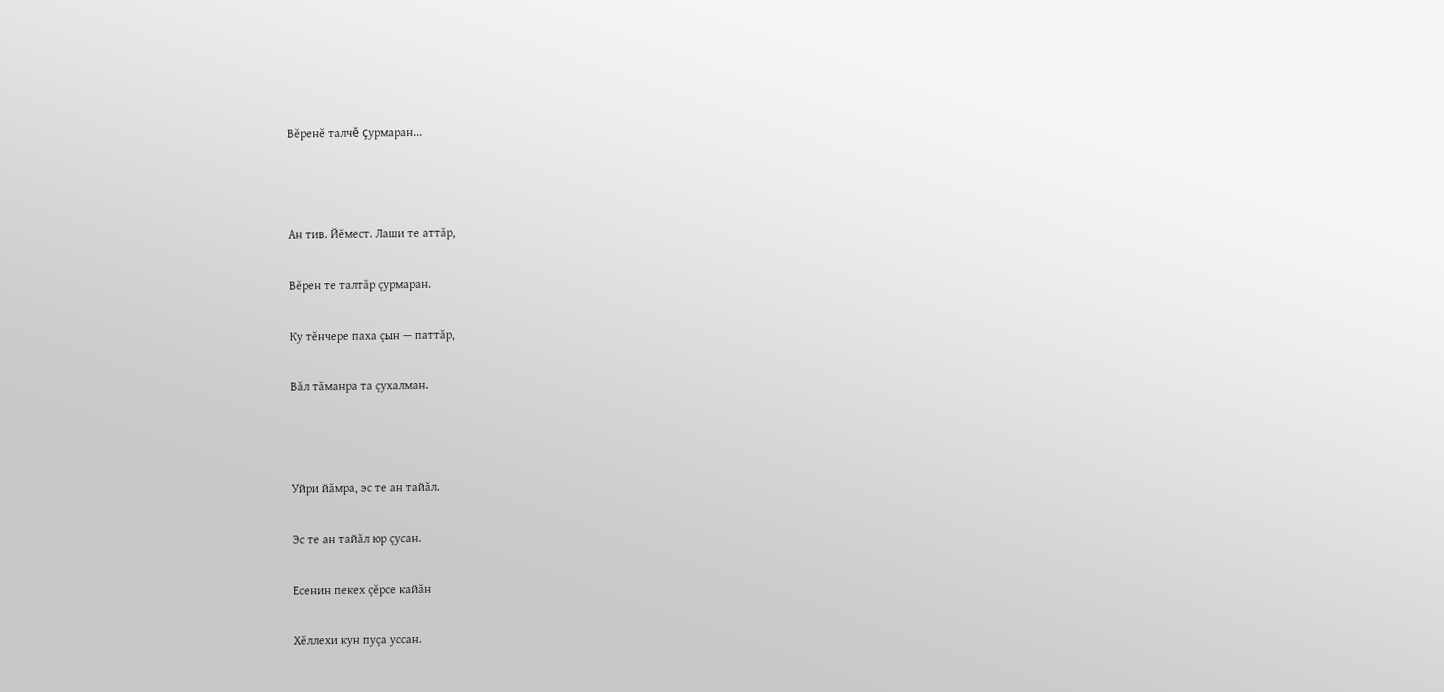Вĕренĕ талчĕ çурмаран...



Ан тив. Йĕмест. Лаши те аттăр,

Вĕрен те талтăр çурмаран.

Ку тĕнчере паха çын — паттăр,

Вăл тăманра та çухалман.



Уйри йăмра, эс те ан тайăл.

Эс те ан тайăл юр çусан.

Есенин пекех çĕрсе кайăн

Хĕллехи кун пуçа уссан.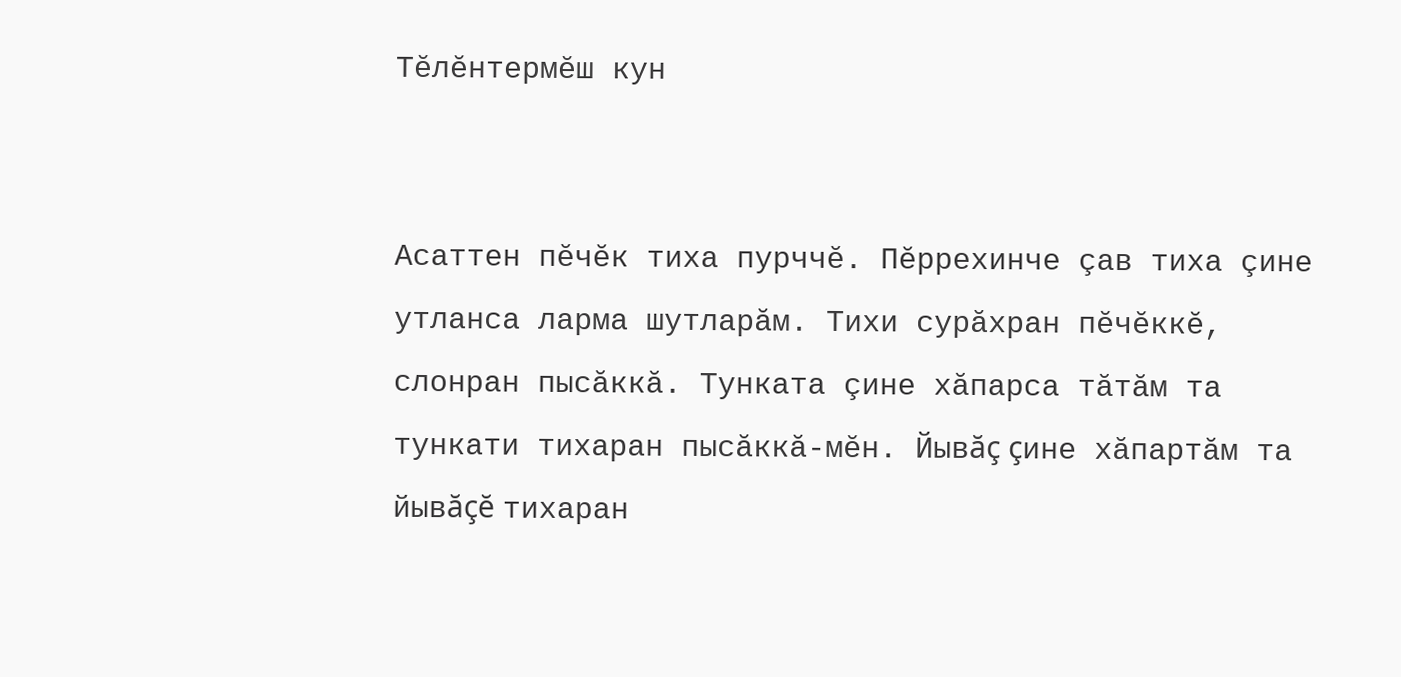Тĕлĕнтермĕш кун


Асаттен пĕчĕк тиха пурччĕ. Пĕррехинче çав тиха çине утланса ларма шутларăм. Тихи сурăхран пĕчĕккĕ, слонран пысăккă. Тунката çине хăпарса тăтăм та тункати тихаран пысăккă-мĕн. Йывăç çине хăпартăм та йывăçĕ тихаран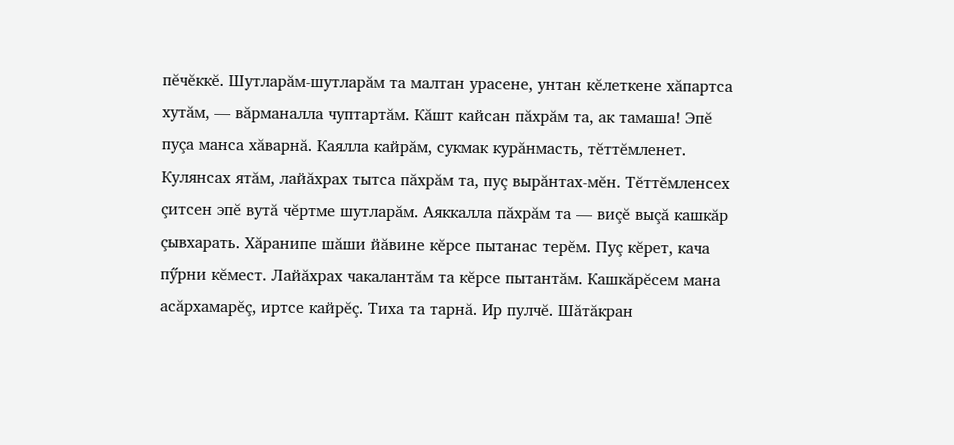пĕчĕккĕ. Шутларăм-шутларăм та малтан урасене, унтан кĕлеткене хăпартса хутăм, — вăрманалла чуптартăм. Кăшт кайсан пăхрăм та, ак тамаша! Эпĕ пуçа манса хăварнă. Каялла кайрăм, сукмак курăнмасть, тĕттĕмленет. Кулянсах ятăм, лайăхрах тытса пăхрăм та, пуç вырăнтах-мĕн. Тĕттĕмленсех çитсен эпĕ вутă чĕртме шутларăм. Аяккалла пăхрăм та — виçĕ выçă кашкăр çывхарать. Хăранипе шăши йăвине кĕрсе пытанас терĕм. Пуç кĕрет, кача пӳрни кĕмест. Лайăхрах чакалантăм та кĕрсе пытантăм. Кашкăрĕсем мана асăрхамарĕç, иртсе кайрĕç. Тиха та тарнă. Ир пулчĕ. Шăтăкран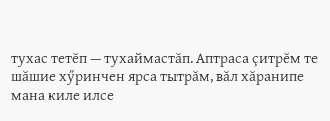тухас тетĕп — тухаймастăп. Аптраса çитрĕм те шăшие хӳринчен ярса тытрăм, вăл хăранипе мана киле илсе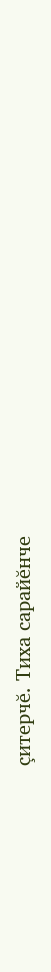çитерчĕ. Тиха сарайĕнче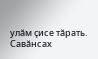улăм çисе тăрать. Савăнсах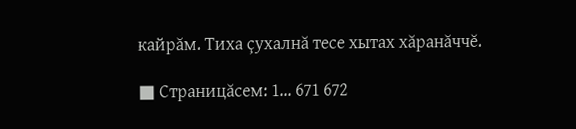кайрăм. Тиха çухалнă тесе хытах хăранăччĕ.

■ Страницăсем: 1... 671 672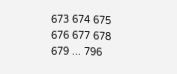673 674 675 676 677 678 679 ... 796